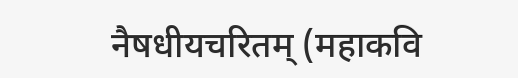नैषधीयचरितम् (महाकवि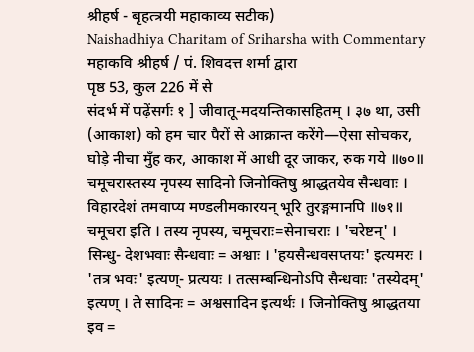श्रीहर्ष - बृहत्त्रयी महाकाव्य सटीक)
Naishadhiya Charitam of Sriharsha with Commentary
महाकवि श्रीहर्ष / पं. शिवदत्त शर्मा द्वारा
पृष्ठ 53, कुल 226 में से
संदर्भ में पढ़ेंसर्गः १ ] जीवातू-मदयन्तिकासहितम् । ३७ था, उसी (आकाश) को हम चार पैरों से आक्रान्त करेंगे—ऐसा सोचकर, घोड़े नीचा मुँह कर, आकाश में आधी दूर जाकर, रुक गये ॥७०॥ चमूचरास्तस्य नृपस्य सादिनो जिनोक्तिषु श्राद्धतयेव सैन्धवाः । विहारदेशं तमवाप्य मण्डलीमकारयन् भूरि तुरङ्गमानपि ॥७१॥ चमूचरा इति । तस्य नृपस्य, चमूचराः=सेनाचराः । 'चरेष्टन्' । सिन्धु- देशभवाः सैन्धवाः = अश्वाः । 'हयसैन्धवसप्तयः' इत्यमरः । 'तत्र भवः' इत्यण्- प्रत्ययः । तत्सम्बन्धिनोऽपि सैन्धवाः 'तस्येदम्' इत्यण् । ते सादिनः = अश्वसादिन इत्यर्थः । जिनोक्तिषु श्राद्धतया इव =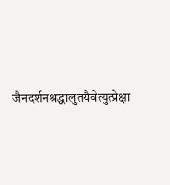जैनदर्शनश्रद्धालुतयैवेत्युत्प्रेक्षा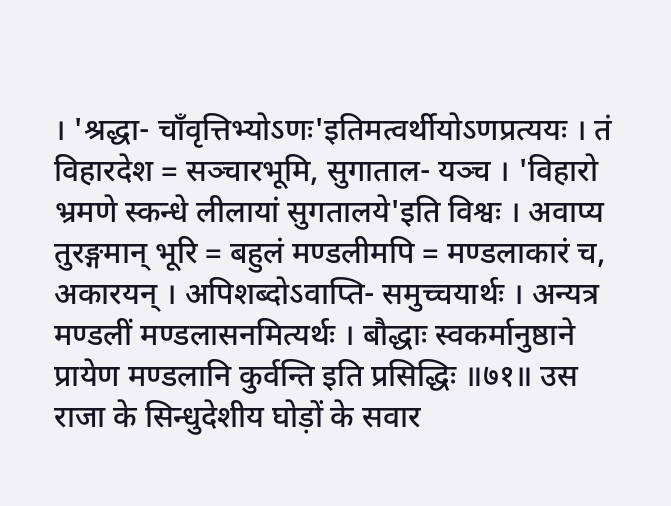। 'श्रद्धा- चाँवृत्तिभ्योऽणः'इतिमत्वर्थीयोऽणप्रत्ययः । तं विहारदेश = सञ्चारभूमि, सुगाताल- यञ्च । 'विहारो भ्रमणे स्कन्धे लीलायां सुगतालये'इति विश्वः । अवाप्य तुरङ्गमान् भूरि = बहुलं मण्डलीमपि = मण्डलाकारं च, अकारयन् । अपिशब्दोऽवाप्ति- समुच्चयार्थः । अन्यत्र मण्डलीं मण्डलासनमित्यर्थः । बौद्धाः स्वकर्मानुष्ठाने प्रायेण मण्डलानि कुर्वन्ति इति प्रसिद्धिः ॥७१॥ उस राजा के सिन्धुदेशीय घोड़ों के सवार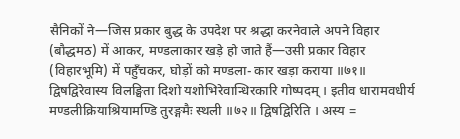सैनिकों ने—जिस प्रकार बुद्ध के उपदेश पर श्रद्धा करनेवाले अपने विहार (बौद्धमठ) में आकर, मण्डलाकार खड़े हो जाते हैं—उसी प्रकार विहार (विहारभूमि) में पहुँचकर, घोड़ों को मण्डला- कार खड़ा कराया ॥७१॥ द्विषद्विरेवास्य विलङ्घिता दिशो यशोभिरेवान्धिरकारि गोष्पदम् । इतीव धारामवधीर्य मण्डलीक्रियाश्रियामण्डि तुरङ्गमैः स्थली ॥७२॥ द्विषद्विरिति । अस्य =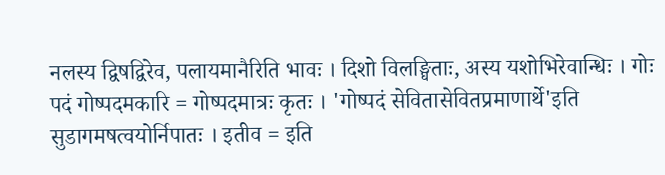नलस्य द्विषद्विरेव, पलायमानैरिति भावः । दिशो विलङ्घिताः, अस्य यशोभिरेवान्धिः । गोः पदं गोष्पदमकारि = गोष्पदमात्रः कृतः । 'गोष्पदं सेवितासेवितप्रमाणार्थे'इति सुडागमषत्वयोर्निपातः । इतीव = इति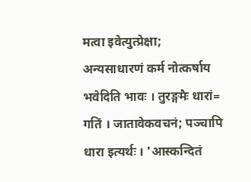मत्वा इवेत्युत्प्रेक्षा; अन्यसाधारणं कर्म नोत्कर्षाय भवेदिति भावः । तुरङ्गमैः धारां= गतिं । जातावेकवचनं; पञ्चापि धारा इत्यर्थः । 'आस्कन्दितं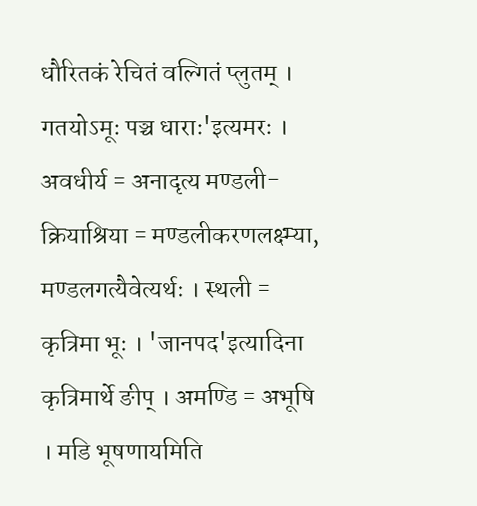धौरितकं रेचितं वल्गितं प्लुतम् । गतयोऽमूः पञ्च धाराः'इत्यमरः । अवधीर्य = अनादृत्य मण्डली- क्रियाश्रिया = मण्डलीकरणलक्ष्म्या, मण्डलगत्यैवेत्यर्थः । स्थली = कृत्रिमा भूः । 'जानपद'इत्यादिना कृत्रिमार्थे ङीप् । अमण्डि = अभूषि । मडि भूषणायमिति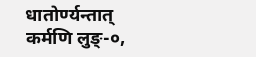धातोर्ण्यन्तात् कर्मणि लुङ्-०,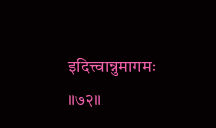इदित्त्वान्नुमागमः ॥७२॥